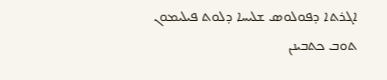ܐܓܪܬܐ ܕܦܘܠܘܣ ܫܠܝܚܐ ܕܠܘܬ ܦܝܠܝܡܘܢ
ܬܘܒ ܟܬܒܝܢܢ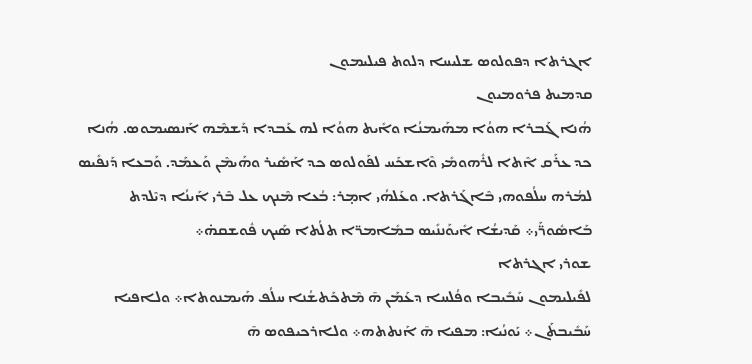ܐܓܪܬܐ ܕܦܘܠܘܣ ܫܠܝܚܐ ܕܠܘܬ ܦܝܠܝܡܘܢ
ܩܕܡܝܬ ܦܪܘܡܝܘܢ
ܗܳܢܐ ܓܰܒܪܐ ܗܘܳܐ ܡܗܰܝܡܢܳܐ ܘܐܺܝܬ ܗܘܳܐ ܠܗ ܥܰܒܕܐ ܕܰܫܡܶܗ ܐܰܢܣܝܡܘܣ. ܗܳܢܐ ܟܕ ܥܪܰܩ ܐܶܬܐ ܠܪܽܗܘܡܺܝ ܘܶܐܫܟܰܚ ܠܦܰܘܠܘܣ ܟܕ ܐܰܣܺܝܪ ܘܗܰܝܡܶܢ ܘܰܥܡܰܕ. ܘܰܒܥܐ ܕܰܢܦܺܝܣ ܠܡܳܪܗ ܚܠܳܦܘܗܝ ܒܶܐܓܰܪܬܐ. ܘܥܰܠܗܳܝ ܐܡ̣ܪ: ܒܳܥܐ ܡܶܢܟ ܥܠ ܒܶܪܝ ܐܰܝܢܳܐ ܕܝܶܠܕܬ ܒܰܐܣܽܘܪ̈ܰܝ܀ ܩܰܕܝܫܳܐ ܐܺܝܘܰܢܢܺܝܣ ܒܡܺܐܡܪ̈ܐ ܬܠܳܬܐ ܣܰܝܟ ܦܽܘܫܩܗ̇܀
ܫܘܪܝ ܐܓܪܬܐ
ܠܦܺܝܠܝܡܘܢ ܚܰܒܺܝܒܐ ܘܦܳܠܚܐ ܕܥܰܡܰܢ ܗ̄ ܡܶܬܟܰܬܫܳܢܐ ܚܠܳܦ ܗܰܝܡܢܘܬܐ܀ ܘܠܐܦܝܐ ܚܰܒܺܝܒܬܰܢ܀ ܝܰܘܢܳܝܐ: ܡܦܝܐ ܗ̄ ܐܰܢܬܬܗ܀ ܘܠܐܪܟܝܦܘܣ ܗ̄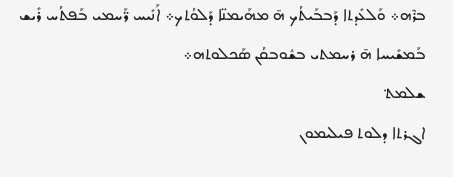ܒܪܶܗ܀ ܘܰܠܥܺܕܬܐ ܕܰܒܒܰܝܬܳܟ ܗ̄ ܡܗܰܝܡܢ̈ܐ ܕܰܠܘܳܬܟ܀ ܐܰܢܺܝܚ ܪ̈ܰܚܡܝ ܒܰܦܬܳܚ ܪܺܝܫ ܒܰܡܫܺܝܚܐ ܗ̄ ܪܚܡܬܝ ܒܫܽܘܒܩܳܢ ܣܰܟܠܘܬܗ܀
ܫܠܡܬ݀
ܐܓܪܬܐ ܕܠܘܬ ܦܝܠܝܡܘܢ